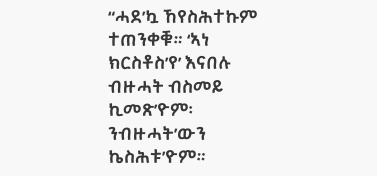“ሓደ’ኳ ኸየስሕተኩም ተጠንቀቑ። ‘ኣነ ክርስቶስ’የ’ እናበሉ ብዙሓት ብስመይ ኪመጽ’ዮም፡ ንብዙሓት’ውን ኬስሕቱ’ዮም።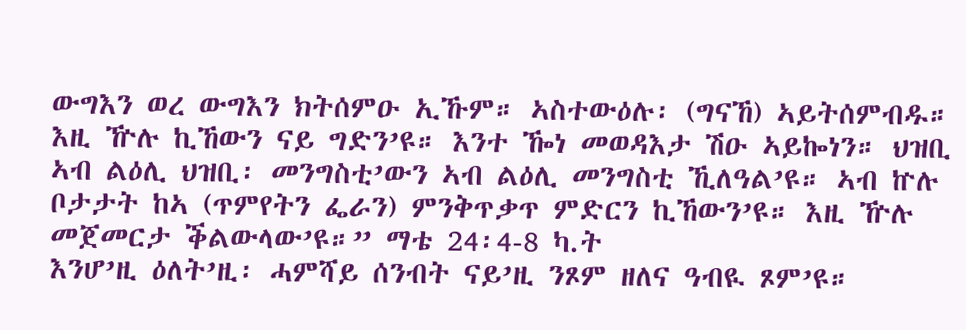ውግእን ወረ ውግእን ክትሰምዑ ኢኹም። ኣስተውዕሉ፡ (ግናኸ) ኣይትሰምብዱ። እዚ ዅሉ ኪኸውን ናይ ግድን’ዩ። እንተ ዀነ መወዳእታ ሽዑ ኣይኰነን። ህዝቢ ኣብ ልዕሊ ህዝቢ፡ መንግስቲ’ውን ኣብ ልዕሊ መንግስቲ ኺለዓል’ዩ። ኣብ ኵሉ ቦታታት ከኣ (ጥምየትን ፌራን) ምንቅጥቃጥ ምድርን ኪኸውን’ዩ። እዚ ዅሉ መጀመርታ ቕልውላው’ዩ።” ማቴ 24፡4-8 ካ.ት
እንሆ’ዚ ዕለት’ዚ፡ ሓምሻይ ሰንብት ናይ’ዚ ንጾም ዘለና ዓብዪ ጾም’ዩ።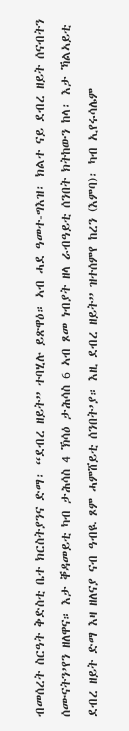ብመሰረት ስርዓት ቅድስቲ ቤተ ክርስትያንና ድማ፡ “ደብረ ዘይት” ተባሂሉ ይጽዋዕ። ኣብ ሓደ ዓመተ-ግእዝ፡ ክልተ ናይ ደብረ ዘይት ሰናብትን ሰሙናትን’የን ዘለዋና። እታ ቐዳመይቲ ካብ ታሕሳስ 4 ኽሳዕ ታሕሳስ 6 ኣብ ጾመ ነብያት ዘላ ራብዓይቲ ሰንበት ክትከውን ከላ፡ እታ ኻልኣይቲ ደብረ ዘይት ድማ እዛ ዘለናያ ናብ ዓብዪ ጾም ሓምሸይቲ ሰንበት’ያ። እዚ ደብረ ዘይት” ዝተሰምየ ከረን (እምባ)፡ ካብ ኢየሩሳሌም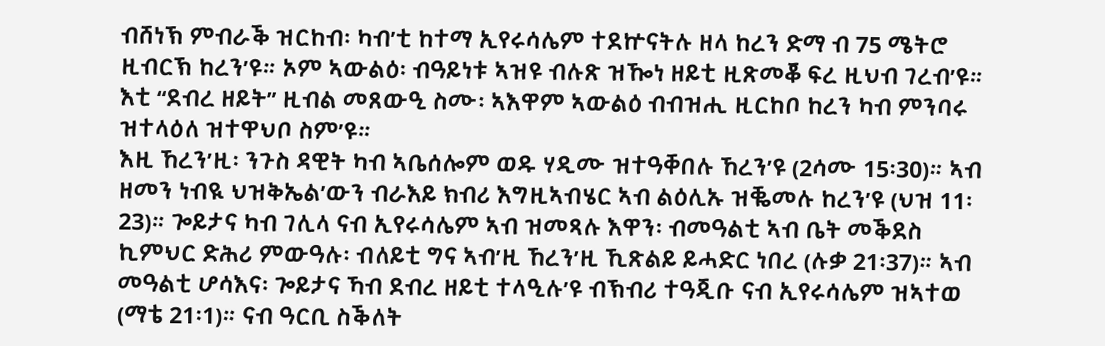ብሸነኽ ምብራቕ ዝርከብ፡ ካብ’ቲ ከተማ ኢየሩሳሌም ተደኵናትሉ ዘላ ከረን ድማ ብ 75 ሜትሮ ዚብርኽ ከረን’ዩ። ኦም ኣውልዕ፡ ብዓይነቱ ኣዝዩ ብሉጽ ዝዀነ ዘይቲ ዚጽመቖ ፍረ ዚህብ ገረብ’ዩ። እቲ “ደብረ ዘይት” ዚብል መጸውዒ ስሙ፡ ኣእዋም ኣውልዕ ብብዝሒ ዚርከቦ ከረን ካብ ምንባሩ ዝተላዕለ ዝተዋህቦ ስም’ዩ።
እዚ ኸረን’ዚ፡ ንጉስ ዳዊት ካብ ኣቤሰሎም ወዱ ሃዲሙ ዝተዓቐበሉ ኸረን’ዩ (2ሳሙ 15፡30)። ኣብ ዘመን ነብዪ ህዝቅኤል’ውን ብራእይ ክብሪ እግዚኣብሄር ኣብ ልዕሊኡ ዝቘመሉ ከረን’ዩ (ህዝ 11፡23)። ጐይታና ካብ ገሊላ ናብ ኢየሩሳሌም ኣብ ዝመጻሉ እዋን፡ ብመዓልቲ ኣብ ቤት መቕደስ ኪምህር ድሕሪ ምውዓሉ፡ ብለይቲ ግና ኣብ’ዚ ኸረን’ዚ ኺጽልይ ይሓድር ነበረ (ሉቃ 21፡37)። ኣብ መዓልቲ ሆሳእና፡ ጐይታና ኻብ ደብረ ዘይቲ ተላዒሉ’ዩ ብኽብሪ ተዓጂቡ ናብ ኢየሩሳሌም ዝኣተወ (ማቴ 21፡1)። ናብ ዓርቢ ስቕለት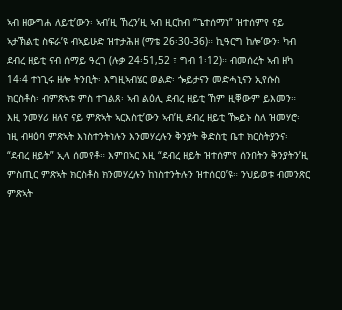ኣብ ዘውግሐ ለይቲ’ውን፡ ኣብ’ዚ ኸረን’ዚ ኣብ ዚርከብ “ጌተሰማነ” ዝተሰምየ ናይ ኣታኽልቲ ስፍራ’ዩ ብኣይሁድ ዝተታሕዘ (ማቴ 26፡30-36)። ኪዓርግ ከሎ’ውን፡ ካብ ደብረ ዘይቲ ናብ ሰማይ ዓረገ (ሉቃ 24፡51,52 ፣ ግብ 1፡12)። ብመሰረት ኣብ ዘካ 14፡4 ተነጊሩ ዘሎ ትንቢት፡ እግዚኣብሄር ወልድ፡ ጐይታናን መድሓኒናን ኢየሱስ ክርስቶስ፡ ብምጽኣቱ ምስ ተገልጸ፡ ኣብ ልዕሊ ደብረ ዘይቲ ኸም ዚቐውም ይእመን።
እዚ ንመሃሪ ዘለና ናይ ምጽኣት ኣርእስቲ’ውን ኣብ’ዚ ደብረ ዘይቲ ዀይኑ ስለ ዝመሃሮ፡ ነዚ ብዛዕባ ምጽኣት እነስተንትነሉን እንመሃረሉን ቅንያት ቅድስቲ ቤተ ክርስትያንና፡ “ደብረ ዘይት” ኢላ ሰመየቶ። እምበኣር እዚ “ደብረ ዘይት ዝተሰምየ ሰንበትን ቅንያትን’ዚ ምስጢር ምጽኣት ክርስቶስ ክንመሃረሉን ከነስተንትሉን ዝተሰርዐ’ዩ። ንህይወቱ ብመንጽር ምጽኣት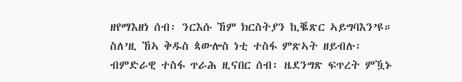ዘየማእዘነ ሰብ፡ ንርእሱ ኸም ክርስትያን ኪቘጽር ኣይግባእን’ዩ። ስለ’ዚ ኸኣ ቅዱስ ጳውሎስ ነቲ ተስፋ ምጽኣት ዘይብሉ፡ ብምድራዊ ተስፋ ጥራሕ ዚናበር ሰብ፡ ዜደንግጽ ፍጥረት ምዃኑ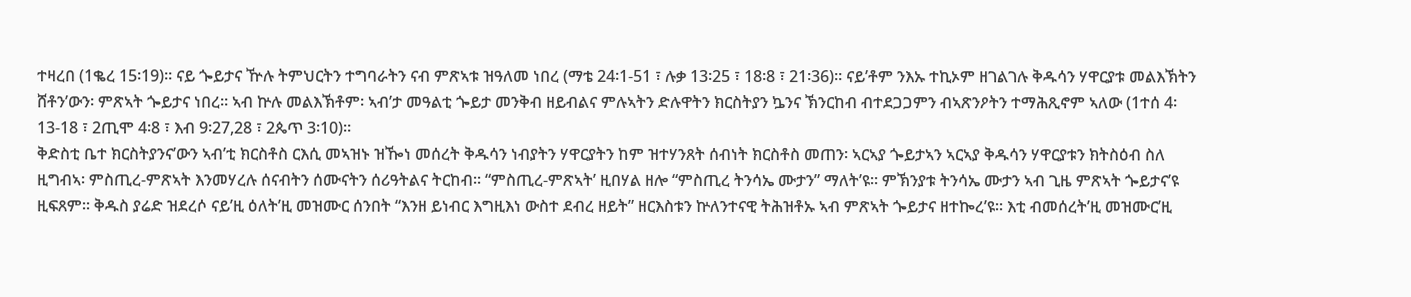ተዛረበ (1ቈረ 15፡19)። ናይ ጐይታና ዅሉ ትምህርትን ተግባራትን ናብ ምጽኣቱ ዝዓለመ ነበረ (ማቴ 24፡1-51 ፣ ሉቃ 13፡25 ፣ 18፡8 ፣ 21፡36)። ናይ’ቶም ንእኡ ተኪኦም ዘገልገሉ ቅዱሳን ሃዋርያቱ መልእኽትን ሸቶን’ውን፡ ምጽኣት ጐይታና ነበረ። ኣብ ኵሉ መልእኽቶም፡ ኣብ’ታ መዓልቲ ጐይታ መንቅብ ዘይብልና ምሉኣትን ድሉዋትን ክርስትያን ኴንና ኽንርከብ ብተደጋጋምን ብኣጽንዖትን ተማሕጺኖም ኣለው (1ተሰ 4፡13-18 ፣ 2ጢሞ 4፡8 ፣ እብ 9፡27,28 ፣ 2ጴጥ 3፡10)።
ቅድስቲ ቤተ ክርስትያንና’ውን ኣብ’ቲ ክርስቶስ ርእሲ መኣዝኑ ዝዀነ መሰረት ቅዱሳን ነብያትን ሃዋርያትን ከም ዝተሃንጸት ሰብነት ክርስቶስ መጠን፡ ኣርኣያ ጐይታኣን ኣርኣያ ቅዱሳን ሃዋርያቱን ክትስዕብ ስለ ዚግብኣ፡ ምስጢረ-ምጽኣት እንመሃረሉ ሰናብትን ሰሙናትን ሰሪዓትልና ትርከብ። “ምስጢረ-ምጽኣት’ ዚበሃል ዘሎ “ምስጢረ ትንሳኤ ሙታን” ማለት’ዩ። ምኽንያቱ ትንሳኤ ሙታን ኣብ ጊዜ ምጽኣት ጐይታና’ዩ ዚፍጸም። ቅዱስ ያሬድ ዝደረሶ ናይ’ዚ ዕለት’ዚ መዝሙር ሰንበት “እንዘ ይነብር እግዚእነ ውስተ ደብረ ዘይት” ዘርእስቱን ኵለንተናዊ ትሕዝቶኡ ኣብ ምጽኣት ጐይታና ዘተኰረ’ዩ። እቲ ብመሰረት’ዚ መዝሙር’ዚ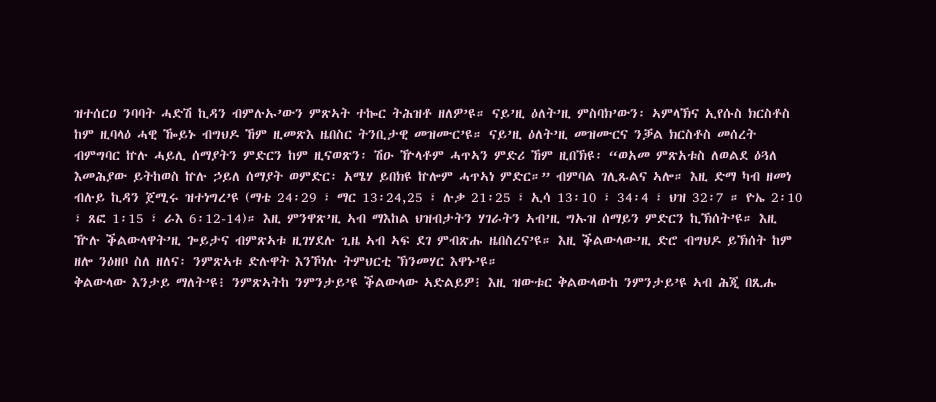ዝተሰርዐ ንባባት ሓድሽ ኪዳን ብምሉኡ’ውን ምጽኣት ተኰር ትሕዝቶ ዘለዎ’ዩ። ናይ’ዚ ዕለት’ዚ ምስባክ’ውን፡ ኣምላኽና ኢየሱስ ክርስቶስ ከም ዚባላዕ ሓዊ ዀይኑ ብግህዶ ኸም ዚመጽእ ዜበስር ትንቢታዊ መዝሙር’ዩ። ናይ’ዚ ዕለት’ዚ መዝሙርና ንቓል ክርስቶስ መሰረት ብምግባር ኵሉ ሓይሊ ሰማያትን ምድርን ከም ዚናወጽን፡ ሽዑ ዅላቶም ሓጥኣን ምድሪ ኸም ዚበኽዩ፡ “ወአመ ምጽአቱስ ለወልደ ዕጓለ እመሕያው ይትከወስ ኵሉ ኃይለ ሰማያት ወምድር፡ አሜሃ ይበክዩ ኵሎም ሓጥኣነ ምድር።” ብምባል ገሊጹልና ኣሎ። እዚ ድማ ካብ ዘመነ ብሉይ ኪዳን ጀሚሩ ዝተነግረ’ዩ (ማቴ 24፡29 ፣ ማር 13፡24,25 ፣ ሉቃ 21፡25 ፣ ኢሳ 13፡10 ፣ 34፡4 ፣ ህዝ 32፡7 ። ዮኤ 2፡10 ፣ ጸፎ 1፡15 ፣ ራእ 6፡12-14)። እዚ ምንዋጽ’ዚ ኣብ ማእከል ህዝብታትን ሃገራትን ኣብ’ዚ ግኡዝ ሰማይን ምድርን ኪኽሰት’ዩ። እዚ ዅሉ ቕልውላዋት’ዚ ጐይታና ብምጽኣቱ ዚገሃደሉ ጊዜ ኣብ ኣፍ ደገ ምብጽሑ ዜበስረና’ዩ። እዚ ቕልውላው’ዚ ድሮ ብግህዶ ይኽሰት ከም ዘሎ ንዕዘቦ ስለ ዘለና፡ ንምጽኣቱ ድሉዋት እንኾነሉ ትምህርቲ ኽንመሃር እዋኑ’ዩ።
ቅልውላው እንታይ ማለት’ዩ፧ ንምጽኣትከ ንምንታይ’ዩ ቕልውላው ኣድልይዎ፧ እዚ ዝውቱር ቅልውላውከ ንምንታይ’ዩ ኣብ ሕጂ በጺሑ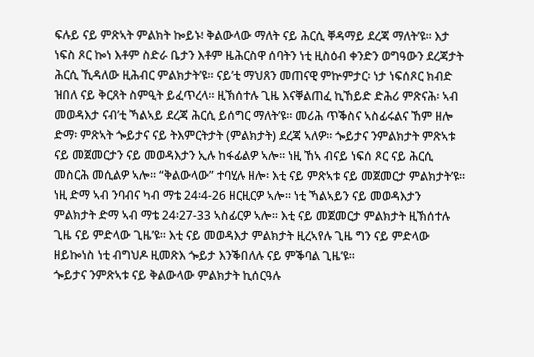ፍሉይ ናይ ምጽኣት ምልክት ኰይኑ፧ ቅልውላው ማለት ናይ ሕርሲ ቐዳማይ ደረጃ ማለት’ዩ። እታ ነፍስ ጾር ኰነ እቶም ስድራ ቤታን እቶም ዜሕርስዋ ሰባትን ነቲ ዚስዕብ ቀንድን ወግዓውን ደረጃታት ሕርሲ ኺዳለው ዚሕብር ምልክታት’ዩ። ናይ’ቲ ማህጸን መጠናዊ ምኵምታር፡ ነታ ነፍሰጾር ክብድ ዝበለ ናይ ቅርጸት ስምዒት ይፈጥረላ። ዚኽሰተሉ ጊዜ እናቐልጠፈ ኪኸይድ ድሕሪ ምጽናሕ፡ ኣብ መወዳእታ ናብ’ቲ ኻልኣይ ደረጃ ሕርሲ ይሰግር ማለት’ዩ። መሪሕ ጥቕስና ኣስፊሩልና ኸም ዘሎ ድማ፡ ምጽኣት ጐይታና ናይ ትእምርትታት (ምልክታት) ደረጃ ኣለዎ። ጐይታና ንምልክታት ምጽኣቱ ናይ መጀመርታን ናይ መወዳእታን ኢሉ ከፋፊልዎ ኣሎ። ነዚ ኸኣ ብናይ ነፍሰ ጾር ናይ ሕርሲ መስርሕ መሲልዎ ኣሎ። “ቅልውላው” ተባሂሉ ዘሎ፡ እቲ ናይ ምጽኣቱ ናይ መጀመርታ ምልክታት’ዩ። ነዚ ድማ ኣብ ንባብና ካብ ማቴ 24፡4-26 ዘርዚርዎ ኣሎ። ነቲ ኻልኣይን ናይ መወዳእታን ምልክታት ድማ ኣብ ማቴ 24፡27-33 ኣስፊርዎ ኣሎ። እቲ ናይ መጀመርታ ምልክታት ዚኽሰተሉ ጊዜ ናይ ምድላው ጊዜ’ዩ። እቲ ናይ መወዳእታ ምልክታት ዚረኣየሉ ጊዜ ግን ናይ ምድላው ዘይኰነስ ነቲ ብግህዶ ዚመጽእ ጐይታ እንቕበለሉ ናይ ምቕባል ጊዜ’ዩ።
ጐይታና ንምጽኣቱ ናይ ቅልውላው ምልክታት ኪሰርዓሉ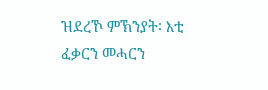ዝደረኾ ምኽንያት፡ እቲ ፈቃርን መሓርን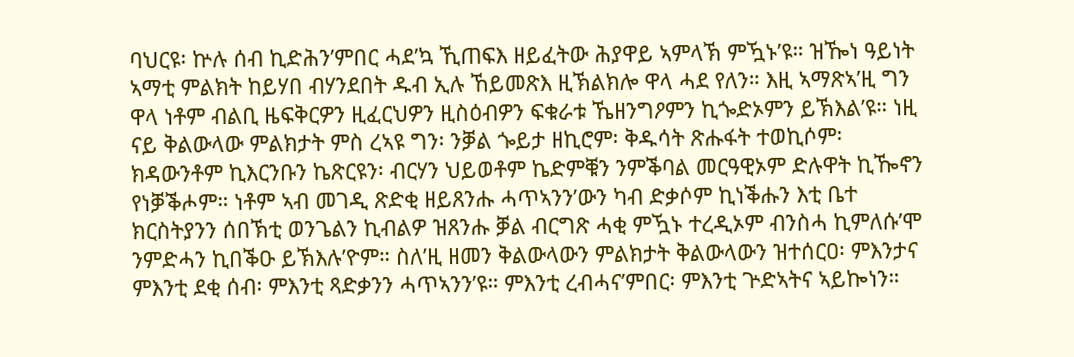ባህርዩ፡ ኵሉ ሰብ ኪድሕን’ምበር ሓደ’ኳ ኺጠፍእ ዘይፈትው ሕያዋይ ኣምላኽ ምዃኑ’ዩ። ዝዀነ ዓይነት ኣማቲ ምልክት ከይሃበ ብሃንደበት ዱብ ኢሉ ኸይመጽእ ዚኽልክሎ ዋላ ሓደ የለን። እዚ ኣማጽኣ’ዚ ግን ዋላ ነቶም ብልቢ ዜፍቅርዎን ዚፈርህዎን ዚስዕብዎን ፍቁራቱ ኼዘንግዖምን ኪጐድኦምን ይኽእል’ዩ። ነዚ ናይ ቅልውላው ምልክታት ምስ ረኣዩ ግን፡ ንቓል ጐይታ ዘኪሮም፡ ቅዱሳት ጽሑፋት ተወኪሶም፡ ክዳውንቶም ኪእርንቡን ኬጽርዩን፡ ብርሃን ህይወቶም ኬድምቑን ንምቕባል መርዓዊኦም ድሉዋት ኪዀኖን የነቓቕሖም። ነቶም ኣብ መገዲ ጽድቂ ዘይጸንሑ ሓጥኣንን’ውን ካብ ድቃሶም ኪነቕሑን እቲ ቤተ ክርስትያንን ሰበኽቲ ወንጌልን ኪብልዎ ዝጸንሑ ቓል ብርግጽ ሓቂ ምዃኑ ተረዲኦም ብንስሓ ኪምለሱ’ሞ ንምድሓን ኪበቕዑ ይኽእሉ’ዮም። ስለ’ዚ ዘመን ቅልውላውን ምልክታት ቅልውላውን ዝተሰርዐ፡ ምእንታና ምእንቲ ደቂ ሰብ፡ ምእንቲ ጻድቃንን ሓጥኣንን’ዩ። ምእንቲ ረብሓና’ምበር፡ ምእንቲ ጕድኣትና ኣይኰነን።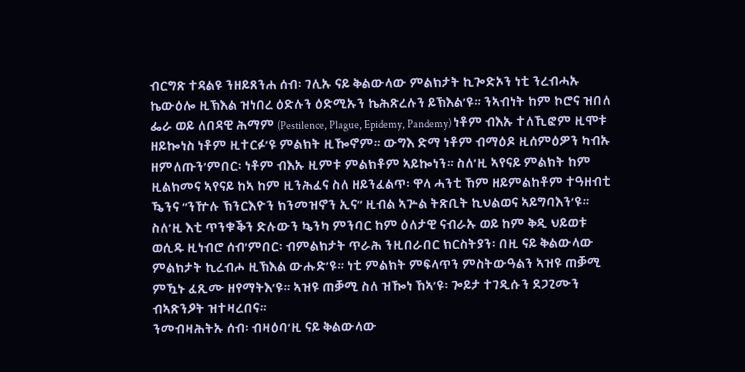ብርግጽ ተዳልዩ ንዘይጸንሐ ሰብ፡ ገሊኡ ናይ ቅልውላው ምልክታት ኪጐድኦን ነቲ ንረብሓኡ ኬውዕሎ ዚኽእል ዝነበረ ዕድሉን ዕድሚኡን ኬሕጽረሉን ይኽእል’ዩ። ንኣብነት ከም ኮሮና ዝበለ ፌራ ወይ ለበዳዊ ሕማም (Pestilence, Plague, Epidemy, Pandemy) ነቶም ብእኡ ተለኺፎም ዚሞቱ ዘይኰነስ ነቶም ዚተርፉ’ዩ ምልክት ዚዀኖም። ውግእ ድማ ነቶም ብማዕዶ ዚሰምዕዎን ካብኡ ዘምለጡን’ምበር፡ ነቶም ብእኡ ዚምቱ ምልክቶም ኣይኰነን። ስለ’ዚ ኣየናይ ምልክት ከም ዚልክመና ኣየናይ ከኣ ከም ዚንሕፈና ስለ ዘይንፈልጥ፡ ዋላ ሓንቲ ኸም ዘይምልከቶም ተዓዘብቲ ዄንና “ንዅሉ ኽንርእዮን ክንመዝኖን ኢና” ዚብል ኣጕል ትጽቢት ኪህልወና ኣይግባእን’ዩ። ስለ’ዚ እቲ ጥንቁቕን ድሉውን ኴንካ ምንባር ከም ዕለታዊ ናብራኡ ወይ ከም ቅዲ ህይወቱ ወሲዱ ዚነብሮ ሰብ’ምበር፡ ብምልክታት ጥራሕ ንዚበራበር ክርስትያን፡ በዚ ናይ ቅልውላው ምልክታት ኪረብሖ ዚኽእል ውሑድ’ዩ። ነቲ ምልክት ምፍላጥን ምስትውዓልን ኣዝዩ ጠቓሚ ምዃኑ ፈጺሙ ዘየማትእ’ዩ። ኣዝዩ ጠቓሚ ስለ ዝዀነ ኸኣ’ዩ፡ ጐይታ ተገዲሱን ደጋጊሙን ብኣጽንዖት ዝተዛረበና።
ንመብዛሕትኡ ሰብ፡ ብዛዕባ’ዚ ናይ ቅልውላው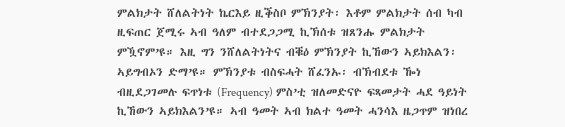ምልክታት ሸለልትነት ኬርእይ ዚቕስቦ ምኽንያት፡ እቶም ምልክታት ሰብ ካብ ዚፍጠር ጀሚሩ ኣብ ዓለም ብተደጋጋሚ ኪኽሰቱ ዝጸንሑ ምልክታት ምዃኖም’ዩ። እዚ ግን ንሸለልትነትና ብቑዕ ምኽንያት ኪኸውን ኣይክእልን፡ ኣይግብኦን ድማ’ዩ። ምኽንያቱ ብስፍሓት ሸፈንኡ፡ ብኽብደቱ ዀነ ብዚደጋገመሉ ፍጥነቱ (Frequency) ምስ’ቲ ዝለመድናዮ ፍጻመታት ሓደ ዓይነት ኪኸውን ኣይክእልን’ዩ። ኣብ ዓመት ኣብ ክልተ ዓመት ሓንሳእ ዜጋጥም ዝነበረ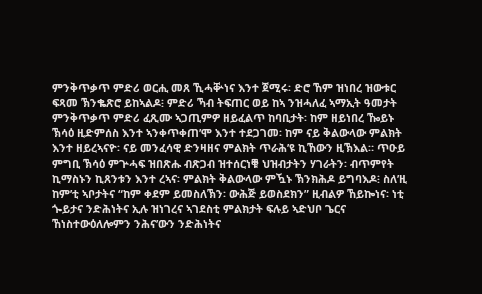ምንቅጥቃጥ ምድሪ ወርሒ መጸ ኺሓቝነና እንተ ጀሚሩ፡ ድሮ ኸም ዝነበረ ዝውቱር ፍጻመ ኽንቈጽሮ ይከኣልዶ፧ ምድሪ ኻብ ትፍጠር ወይ ከኣ ንዝሓለፈ ኣማኢት ዓመታት ምንቅጥቃጥ ምድሪ ፈጺሙ ኣጋጢምዎ ዘይፈልጥ ከባቢታት፡ ከም ዘይነበረ ዀይኑ ኽሳዕ ዚድምሰስ እንተ ኣንቀጥቀጠ’ሞ እንተ ተደጋገመ፡ ከም ናይ ቅልውላው ምልክት እንተ ዘይረኣናዮ፡ ናይ መንፈሳዊ ድንዛዘና ምልክት ጥራሕ’ዩ ኪኸውን ዚኽእል። ጥዑይ ምግቢ ኽሳዕ ምጕሓፍ ዝበጽሑ ብጽጋብ ዝተሰርነቑ ህዝብታትን ሃገራትን፡ ብጥምየት ኪማስኑን ኪጸንቱን እንተ ረኣና፡ ምልክት ቅልውላው ምዃኑ ኽንክሕዶ ይግባእዶ፧ ስለ’ዚ ከም’ቲ ኣቦታትና “ከም ቀደም ይመስለኽን፡ ውሕጅ ይወስደክን” ዚብልዎ ኸይኰነና፡ ነቲ ጐይታና ንድሕነትና ኢሉ ዝነገረና ኣገደስቲ ምልክታት ፍሉይ ኣድህቦ ጌርና ኸነስተውዕለሎምን ንሕና’ውን ንድሕነትና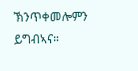ኽንጥቀመሎምን ይግብኣና።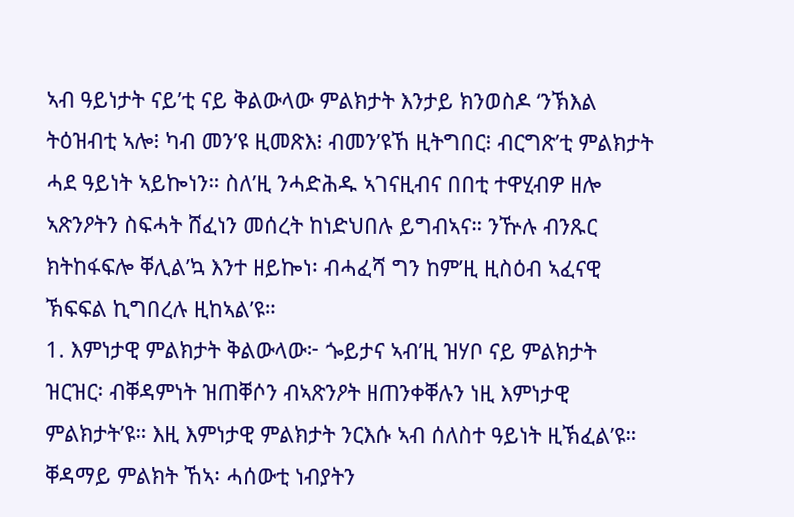ኣብ ዓይነታት ናይ’ቲ ናይ ቅልውላው ምልክታት እንታይ ክንወስዶ ‘ንኽእል ትዕዝብቲ ኣሎ፧ ካብ መን’ዩ ዚመጽእ፧ ብመን’ዩኸ ዚትግበር፧ ብርግጽ’ቲ ምልክታት ሓደ ዓይነት ኣይኰነን። ስለ’ዚ ንሓድሕዱ ኣገናዚብና በበቲ ተዋሂብዎ ዘሎ ኣጽንዖትን ስፍሓት ሸፈነን መሰረት ከነድህበሉ ይግብኣና። ንዅሉ ብንጹር ክትከፋፍሎ ቐሊል’ኳ እንተ ዘይኰነ፡ ብሓፈሻ ግን ከም’ዚ ዚስዕብ ኣፈናዊ ኽፍፍል ኪግበረሉ ዚከኣል’ዩ።
1. እምነታዊ ምልክታት ቅልውላው፦ ጐይታና ኣብ’ዚ ዝሃቦ ናይ ምልክታት ዝርዝር፡ ብቐዳምነት ዝጠቐሶን ብኣጽንዖት ዘጠንቀቐሉን ነዚ እምነታዊ ምልክታት’ዩ። እዚ እምነታዊ ምልክታት ንርእሱ ኣብ ሰለስተ ዓይነት ዚኽፈል’ዩ። ቐዳማይ ምልክት ኸኣ፡ ሓሰውቲ ነብያትን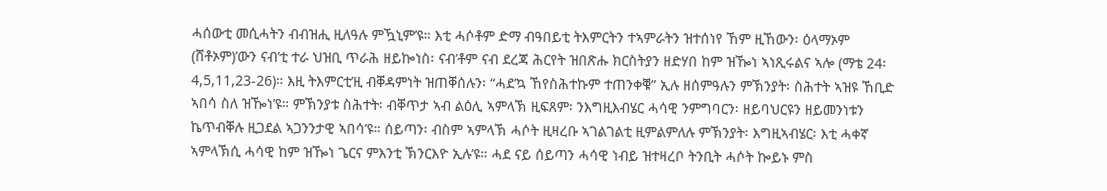ሓሰውቲ መሲሓትን ብብዝሒ ዚለዓሉ ምዃኒም’ዩ። እቲ ሓሶቶም ድማ ብዓበይቲ ትእምርትን ተኣምራትን ዝተሰነየ ኸም ዚኸውን፡ ዕላማኦም (ሸቶኦም)’ውን ናብ’ቲ ተራ ህዝቢ ጥራሕ ዘይኰነስ፡ ናብ’ቶም ናብ ደረጃ ሕርየት ዝበጽሑ ክርስትያን ዘድሃበ ከም ዝዀነ ኣነጺሩልና ኣሎ (ማቴ 24፡4,5,11,23-26)። እዚ ትእምርቲ’ዚ ብቐዳምነት ዝጠቐሰሉን፡ “ሓደ’ኳ ኸየስሕተኩም ተጠንቀቑ” ኢሉ ዘሰምዓሉን ምኽንያት፡ ስሕተት ኣዝዩ ኸቢድ ኣበሳ ስለ ዝዀነ’ዩ። ምኽንያቱ ስሕተት፡ ብቐጥታ ኣብ ልዕሊ ኣምላኽ ዚፍጸም፡ ንእግዚእብሄር ሓሳዊ ንምግባርን፡ ዘይባህርዩን ዘይመንነቱን ኬጥብቐሉ ዚጋደል ኣጋንንታዊ ኣበሳ’ዩ። ሰይጣን፡ ብስም ኣምላኽ ሓሶት ዚዛረቡ ኣገልገልቲ ዚምልምለሉ ምኽንያት፡ እግዚኣብሄር፡ እቲ ሓቀኛ ኣምላኽሲ ሓሳዊ ከም ዝዀነ ጌርና ምእንቲ ኽንርእዮ ኢሉ’ዩ። ሓደ ናይ ሰይጣን ሓሳዊ ነብይ ዝተዛረቦ ትንቢት ሓሶት ኰይኑ ምስ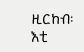ዚርከብ፡ እቲ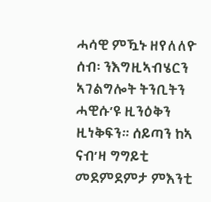ሓሳዊ ምዃኑ ዘየለለዮ ሰብ፡ ንእግዚኣብሄርን ኣገልግሎት ትንቢትን ሓዊሱ’ዩ ዚንዕቅን ዚነቅፍን። ሰይጣን ከኣ ናብ’ዛ ግግይቲ መደምደምታ ምእንቲ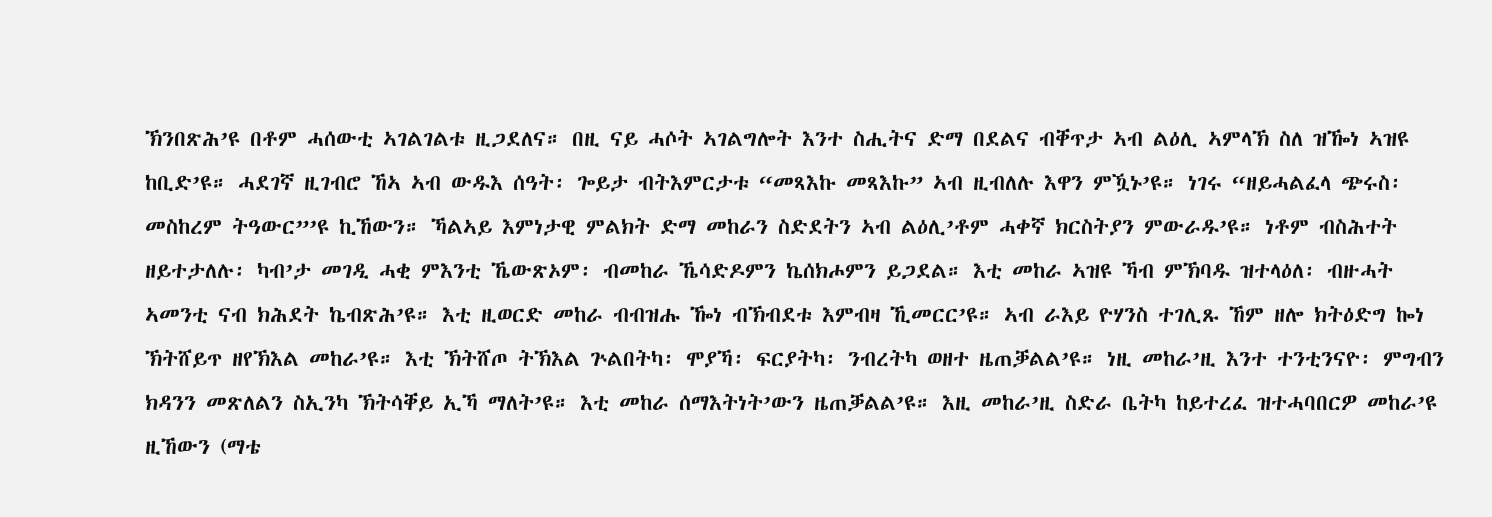ኽንበጽሕ’ዩ በቶም ሓሰውቲ ኣገልገልቱ ዚጋደለና። በዚ ናይ ሓሶት ኣገልግሎት እንተ ስሒትና ድማ በደልና ብቐጥታ ኣብ ልዕሊ ኣምላኽ ስለ ዝዀነ ኣዝዩ ከቢድ’ዩ። ሓደገኛ ዚገብሮ ኸኣ ኣብ ውዱእ ሰዓት፡ ጐይታ ብትእምርታቱ “መጻእኩ መጻእኩ” ኣብ ዚብለሉ እዋን ምዃኑ’ዩ። ነገሩ “ዘይሓልፈላ ጭሩስ፡ መስከረም ትዓውር”’ዩ ኪኸውን። ኻልኣይ እምነታዊ ምልክት ድማ መከራን ስድደትን ኣብ ልዕሊ’ቶም ሓቀኛ ክርስትያን ምውራዱ’ዩ። ነቶም ብስሕተት ዘይተታለሉ፡ ካብ’ታ መገዲ ሓቂ ምእንቲ ኼውጽኦም፡ ብመከራ ኼሳድዶምን ኬሰክሖምን ይጋደል። እቲ መከራ ኣዝዩ ኻብ ምኽባዱ ዝተላዕለ፡ ብዙሓት ኣመንቲ ናብ ክሕደት ኬብጽሕ’ዩ። እቲ ዚወርድ መከራ ብብዝሑ ዀነ ብኽብደቱ እምብዛ ኺመርር’ዩ። ኣብ ራእይ ዮሃንስ ተገሊጹ ኸም ዘሎ ክትዕድግ ኰነ ኽትሸይጥ ዘየኽእል መከራ’ዩ። እቲ ኽትሸጦ ትኽእል ጕልበትካ፡ ሞያኻ፡ ፍርያትካ፡ ንብረትካ ወዘተ ዜጠቓልል’ዩ። ነዚ መከራ’ዚ እንተ ተንቲንናዮ፡ ምግብን ክዳንን መጽለልን ስኢንካ ኽትሳቐይ ኢኻ ማለት’ዩ። እቲ መከራ ሰማእትነት’ውን ዜጠቓልል’ዩ። እዚ መከራ’ዚ ስድራ ቤትካ ከይተረፈ ዝተሓባበርዎ መከራ’ዩ ዚኸውን (ማቴ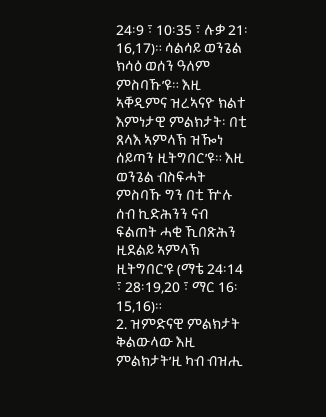24፡9 ፣ 10፡35 ፣ ሉቃ 21፡16,17)። ሳልሳይ ወንጌል ክሳዕ ወሰን ዓለም ምስባኹ’ዩ። እዚ ኣቐዲምና ዝረኣናዮ ክልተ እምነታዊ ምልክታት፡ በቲ ጸላእ ኣምላኽ ዝዀነ ሰይጣን ዚትግበር’ዩ። እዚ ወንጌል ብስፍሓት ምስባኹ ግን በቲ ዅሉ ሰብ ኪድሕንን ናብ ፍልጠት ሓቂ ኺበጽሕን ዚደልይ ኣምላኽ ዚትግበር’ዩ (ማቴ 24፡14 ፣ 28፡19,20 ፣ ማር 16፡15,16)።
2. ዝምድናዊ ምልክታት ቅልውላው እዚ ምልክታት’ዚ ካብ ብዝሒ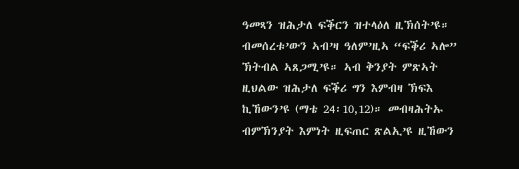ዓመጻን ዝሕታለ ፍቕርን ዝተላዕለ ዚኽሰት’ዩ። ብመሰረቱ’ውን ኣብ’ዛ ዓለም’ዚኣ “ፍቕሪ ኣሎ” ኽትብል ኣጸጋሚ’ዩ። ኣብ ቅንያት ምጽኣት ዚህልው ዝሕታለ ፍቕሪ ግን እምብዛ ኽፍእ ኪኸውን’ዩ (ማቴ 24፡10,12)። መብዛሕትኡ ብምኽንያት እምነት ዚፍጠር ጽልኢ’ዩ ዚኸውን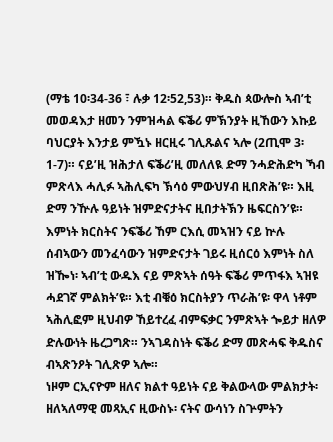(ማቴ 10፡34-36 ፣ ሉቃ 12፡52,53)። ቅዱስ ጳውሎስ ኣብ’ቲ መወዳእታ ዘመን ንምዝሓል ፍቕሪ ምኽንያት ዚኸውን እኩይ ባህርያት እንታይ ምዃኑ ዘርዚሩ ገሊጹልና ኣሎ (2ጢሞ 3፡1-7)። ናይ’ዚ ዝሕታለ ፍቕሪ’ዚ መለለዪ ድማ ንሓድሕድካ ኻብ ምጽላእ ሓሊፉ ኣሕሊፍካ ኽሳዕ ምውህሃብ ዚበጽሕ’ዩ። እዚ ድማ ንዅሉ ዓይነት ዝምድናታትና ዚበታትኽን ዜፍርስን’ዩ። እምነት ክርስትና ንፍቕሪ ኸም ርእሲ መኣዝን ናይ ኵሉ ሰብኣውን መንፈሳውን ዝምድናታት ገይሩ ዚሰርዕ እምነት ስለ ዝዀነ፡ ኣብ’ቲ ውዱእ ናይ ምጽኣት ሰዓት ፍቕሪ ምጥፋእ ኣዝዩ ሓደገኛ ምልክት’ዩ። እቲ ብቑዕ ክርስትያን ጥራሕ’ዩ፡ ዋላ ነቶም ኣሕሊፎም ዚህብዎ ኸይተረፈ ብምፍቃር ንምጽኣት ጐይታ ዘለዎ ድሉውነት ዜረጋግጽ። ንኣገዳስነት ፍቕሪ ድማ መጽሓፍ ቅዱስና ብኣጽንዖት ገሊጽዎ ኣሎ።
ነዞም ርኢናዮም ዘለና ክልተ ዓይነት ናይ ቅልውላው ምልክታት፡ ዘለኣለማዊ መጻኢና ዚውስኑ፡ ናትና ውሳነን ስጕምትን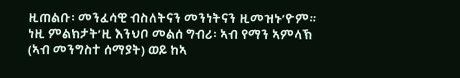ዚጠልቡ፡ መንፈሳዊ ብስለትናን መንነትናን ዚመዝኑ’ዮም። ነዚ ምልክታት’ዚ እንህቦ መልሰ ግብሪ፡ ኣብ የማን ኣምላኽ (ኣብ መንግስተ ሰማያት) ወይ ከኣ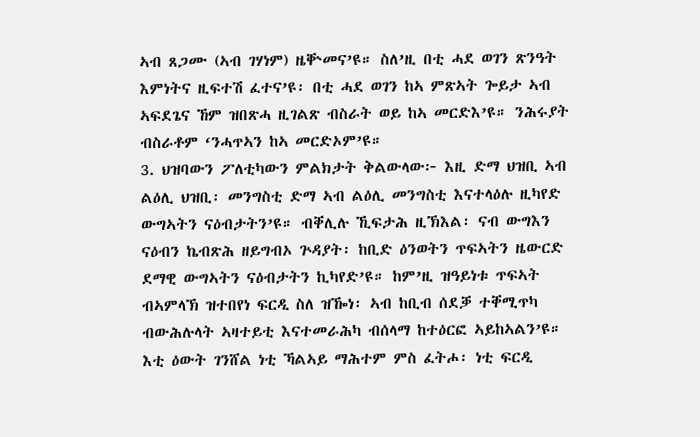ኣብ ጸጋሙ (ኣብ ገሃነም) ዜቝመና’ዩ። ስለ’ዚ በቲ ሓደ ወገን ጽንዓት እምነትና ዚፍተሽ ፈተና’ዩ፡ በቲ ሓደ ወገን ከኣ ምጽኣት ጐይታ ኣብ ኣፍደጌና ኸም ዝበጽሓ ዚገልጽ ብስራት ወይ ከኣ መርድእ’ዩ። ንሕሩያት ብስራቶም ‘ንሓጥኣን ከኣ መርድኦም’ዩ።
3. ህዝባውን ፖለቲካውን ምልክታት ቅልውላው፦ እዚ ድማ ህዝቢ ኣብ ልዕሊ ህዝቢ፡ መንግስቲ ድማ ኣብ ልዕሊ መንግስቲ እናተላዕሉ ዚካየድ ውግኣትን ናዕብታትን’ዩ። ብቐሊሉ ኺፍታሕ ዚኽእል፡ ናብ ውግእን ናዕብን ኬብጽሕ ዘይግብኦ ጕዳያት፡ ከቢድ ዕንወትን ጥፍኣትን ዜውርድ ደማዊ ውግኣትን ናዕብታትን ኪካየድ’ዩ። ከም’ዚ ዝዓይነቱ ጥፍኣት ብኣምላኽ ዝተበየነ ፍርዲ ስለ ዝዀነ፡ ኣብ ከቢብ ሰደቓ ተቐሚጥካ ብውሕሉላት ኣዛተይቲ እናተመራሕካ ብሰላማ ከተዕርፎ ኣይከኣልን’ዩ። እቲ ዕውት ገንሸል ነቲ ኻልኣይ ማሕተም ምስ ፈትሖ፡ ነቲ ፍርዲ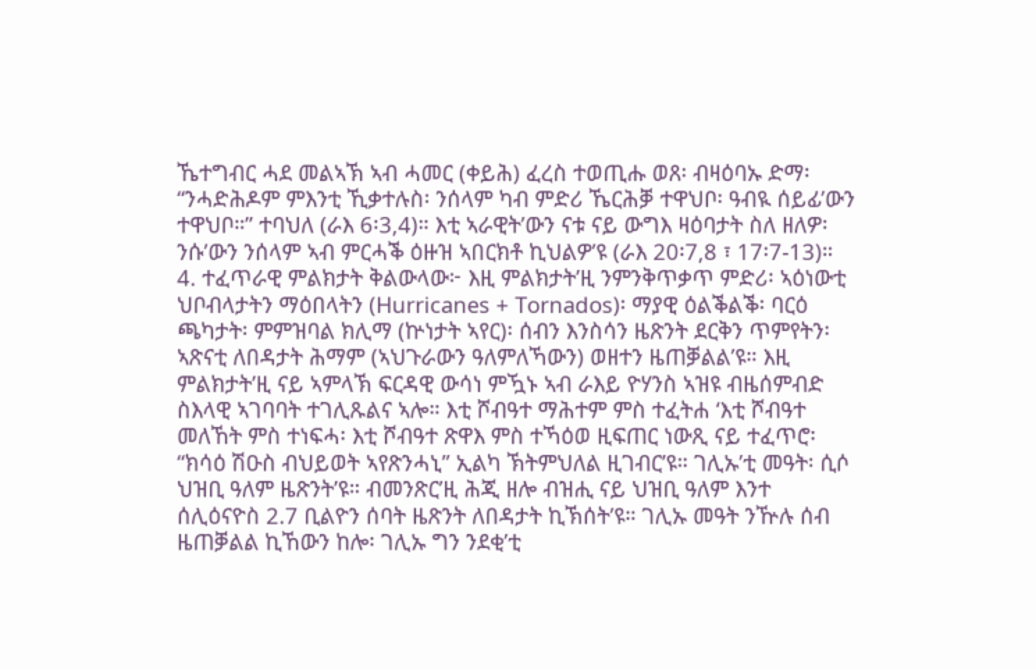ኼተግብር ሓደ መልኣኽ ኣብ ሓመር (ቀይሕ) ፈረስ ተወጢሑ ወጸ፡ ብዛዕባኡ ድማ፡ “ንሓድሕዶም ምእንቲ ኺቃተሉስ፡ ንሰላም ካብ ምድሪ ኼርሕቓ ተዋህቦ፡ ዓብዪ ሰይፊ’ውን ተዋህቦ።” ተባህለ (ራእ 6፡3,4)። እቲ ኣራዊት’ውን ናቱ ናይ ውግእ ዛዕባታት ስለ ዘለዎ፡ ንሱ’ውን ንሰላም ኣብ ምርሓቕ ዕዙዝ ኣበርክቶ ኪህልዎ’ዩ (ራእ 20፡7,8 ፣ 17፡7-13)።
4. ተፈጥራዊ ምልክታት ቅልውላው፦ እዚ ምልክታት’ዚ ንምንቅጥቃጥ ምድሪ፡ ኣዕነውቲ ህቦብላታትን ማዕበላትን (Hurricanes + Tornados)፡ ማያዊ ዕልቕልቕ፡ ባርዕ ጫካታት፡ ምምዝባል ክሊማ (ኵነታት ኣየር)፡ ሰብን እንስሳን ዜጽንት ደርቅን ጥምየትን፡ ኣጽናቲ ለበዳታት ሕማም (ኣህጉራውን ዓለምለኻውን) ወዘተን ዜጠቓልል’ዩ። እዚ ምልክታት’ዚ ናይ ኣምላኽ ፍርዳዊ ውሳነ ምዃኑ ኣብ ራእይ ዮሃንስ ኣዝዩ ብዜሰምብድ ስእላዊ ኣገባባት ተገሊጹልና ኣሎ። እቲ ሾብዓተ ማሕተም ምስ ተፈትሐ ‘እቲ ሾብዓተ መለኸት ምስ ተነፍሓ፡ እቲ ሾብዓተ ጽዋእ ምስ ተኻዕወ ዚፍጠር ነውጺ ናይ ተፈጥሮ፡ “ክሳዕ ሽዑስ ብህይወት ኣየጽንሓኒ” ኢልካ ኽትምህለል ዚገብር’ዩ። ገሊኡ’ቲ መዓት፡ ሲሶ ህዝቢ ዓለም ዜጽንት’ዩ። ብመንጽር’ዚ ሕጂ ዘሎ ብዝሒ ናይ ህዝቢ ዓለም እንተ ሰሊዕናዮስ 2.7 ቢልዮን ሰባት ዜጽንት ለበዳታት ኪኽሰት’ዩ። ገሊኡ መዓት ንዅሉ ሰብ ዜጠቓልል ኪኸውን ከሎ፡ ገሊኡ ግን ንደቂ’ቲ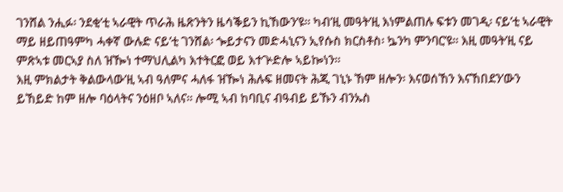ገንሸል ንሒፉ፡ ንደቂ’ቲ ኣራዊት ጥራሕ ዜጽንትን ዜሳቕይን ኪኸውን’ዩ። ካብ’ዚ መዓት’ዚ እነምልጠሉ ፍቱን መገዲ፡ ናይ’ቲ ኣራዊት ማይ ዘይጠዓምካ ሓቀኛ ውሉድ ናይ’ቲ ገንሸል፡ ጐይታናን መድሓኒናን ኢየሱስ ክርስቶስ፡ ኴንካ ምንባር’ዩ። እዚ መዓት’ዚ ናይ ምጽኣቱ መርኣያ ስለ ዝዀነ ተማህሊልካ እተትርፎ ወይ እተጕድሎ ኣይኰነን።
እዚ ምክልታት ቅልውላው’ዚ ኣብ ዓለምና ሓለፋ ዝዀነ ሕሉፍ ዘመናት ሕጂ ገኒኑ ኸም ዘሎን፡ እናወሰኸን እናኸበደን’ውን ይኸይድ ከም ዘሎ ባዕላትና ንዕዘቦ ኣለና። ሎሚ ኣብ ከባቢና ብዓብይ ይኹን ብንኡስ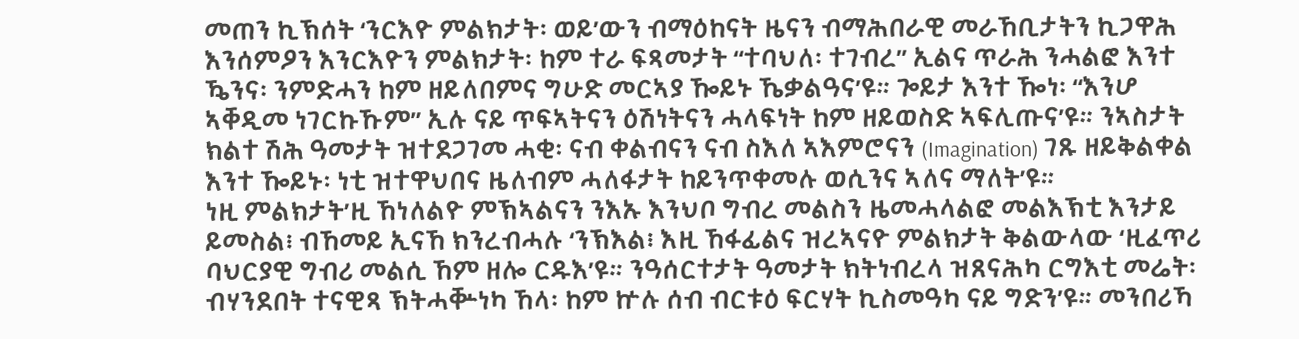መጠን ኪኽሰት ‘ንርእዮ ምልክታት፡ ወይ’ውን ብማዕከናት ዜናን ብማሕበራዊ መራኸቢታትን ኪጋዋሕ እንሰምዖን እንርእዮን ምልክታት፡ ከም ተራ ፍጻመታት “ተባህለ፡ ተገብረ” ኢልና ጥራሕ ንሓልፎ እንተ ዄንና፡ ንምድሓን ከም ዘይለበምና ግሁድ መርኣያ ዀይኑ ኼቃልዓና’ዩ። ጐይታ እንተ ዀነ፡ “እንሆ ኣቐዲመ ነገርኩኹም” ኢሉ ናይ ጥፍኣትናን ዕሽነትናን ሓላፍነት ከም ዘይወስድ ኣፍሊጡና’ዩ። ንኣስታት ክልተ ሽሕ ዓመታት ዝተደጋገመ ሓቂ፡ ናብ ቀልብናን ናብ ስእለ ኣእምሮናን (Imagination) ገጹ ዘይቅልቀል እንተ ዀይኑ፡ ነቲ ዝተዋህበና ዜለብም ሓለፋታት ከይንጥቀመሉ ወሲንና ኣለና ማለት’ዩ።
ነዚ ምልክታት’ዚ ኸነለልዮ ምኽኣልናን ንእኡ እንህቦ ግብረ መልስን ዜመሓላልፎ መልእኽቲ እንታይ ይመስል፧ ብኸመይ ኢናኸ ክንረብሓሉ ‘ንኽእል፧ እዚ ኸፋፊልና ዝረኣናዮ ምልክታት ቅልውላው ‘ዚፈጥሪ ባህርያዊ ግብሪ መልሲ ኸም ዘሎ ርዱእ’ዩ። ንዓሰርተታት ዓመታት ክትነብረላ ዝጸናሕካ ርግእቲ መሬት፡ ብሃንደበት ተናዊጻ ኽትሓቝነካ ኸላ፡ ከም ኵሉ ሰብ ብርቱዕ ፍርሃት ኪስመዓካ ናይ ግድን’ዩ። መንበሪኻ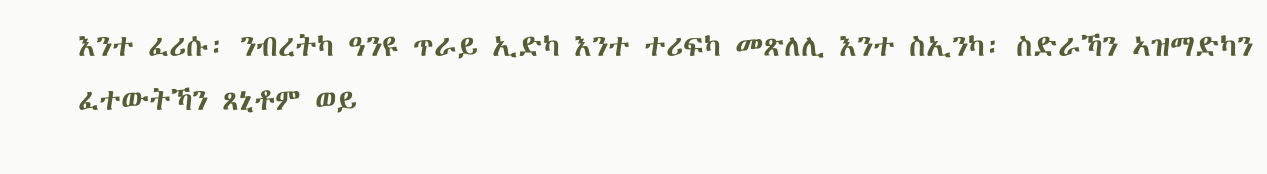እንተ ፈሪሱ፡ ንብረትካ ዓንዩ ጥራይ ኢድካ እንተ ተሪፍካ መጽለሊ እንተ ስኢንካ፡ ስድራኻን ኣዝማድካን ፈተውትኻን ጸኒቶም ወይ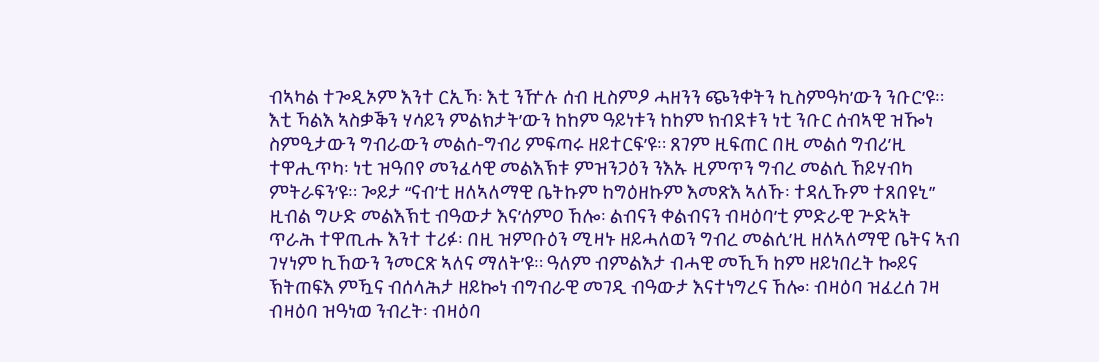ብኣካል ተጐዲኦም እንተ ርኢኻ፡ እቲ ንዅሉ ሰብ ዚስምዖ ሓዘንን ጭንቀትን ኪስምዓካ’ውን ንቡር’ዩ። እቲ ኻልእ ኣስቃቕን ሃሳይን ምልክታት’ውን ከከም ዓይነቱን ከከም ክብደቱን ነቲ ንቡር ሰብኣዊ ዝዀነ ስምዒታውን ግብራውን መልሰ-ግብሪ ምፍጣሩ ዘይተርፍ’ዩ። ጸገም ዚፍጠር በዚ መልሰ ግብሪ’ዚ ተዋሒጥካ፡ ነቲ ዝዓበየ መንፈሳዊ መልእኽቱ ምዝንጋዕን ንእኡ ዚምጥን ግብረ መልሲ ኸይሃብካ ምትራፍን’ዩ። ጐይታ “ናብ’ቲ ዘለኣለማዊ ቤትኩም ከግዕዘኩም እመጽእ ኣለኹ፡ ተዳሊኹም ተጸበዩኒ” ዚብል ግሁድ መልእኽቲ ብዓውታ እና’ሰምዐ ኸሎ፡ ልብናን ቀልብናን ብዛዕባ’ቲ ምድራዊ ጕድኣት ጥራሕ ተዋጢሑ እንተ ተሪፉ፡ በዚ ዝምቡዕን ሚዛኑ ዘይሓለወን ግብረ መልሲ’ዚ ዘለኣለማዊ ቤትና ኣብ ገሃነም ኪኸውን ንመርጽ ኣለና ማለት’ዩ። ዓለም ብምልእታ ብሓዊ መኺኻ ከም ዘይነበረት ኰይና ኽትጠፍእ ምዃና ብሰላሕታ ዘይኰነ ብግብራዊ መገዲ ብዓውታ እናተነግረና ኸሎ፡ ብዛዕባ ዝፈረሰ ገዛ ብዛዕባ ዝዓነወ ንብረት፡ ብዛዕባ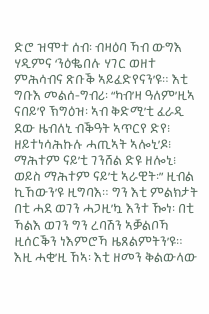ድሮ ዝሞተ ሰብ፡ ብዛዕባ ኻብ ውግእ ሃዲምና ‘ንዕቈበሉ ሃገር ወዘተ ምሕሳብና ጽቡቕ ኣይፈድየናን’ዩ። እቲ ግቡእ መልሰ-ግብሪ፡ “ካብ’ዛ ዓለም’ዚኣ ናበይ’የ ኽግዕዝ፡ ኣብ ቅድሚ’ቲ ፈራዲ ደው ዜብለኒ ብቕዓት ኣጥርየ ድየ፧ ዘይተነሳሕኩሉ ሓጢኣት ኣሎኒ’ዶ፧ ማሕተም ናይ’ቲ ገንሸል ድዩ ዘሎኒ፧ ወይስ ማሕተም ናይ’ቲ ኣራዊት፡” ዚብል ኪኸውን’ዩ ዚግባእ። ግን እቲ ምልክታት በቲ ሓደ ወገን ሓጋዚ’ኳ እንተ ዀነ፡ በቲ ኻልእ ወገን ግን ረባሽን ኣቓልቦኻ ዚሰርቕን ነእምሮኻ ዜጸልምትን’ዩ። እዚ ሓቂ’ዚ ኸኣ፡ እቲ ዘመን ቅልውላው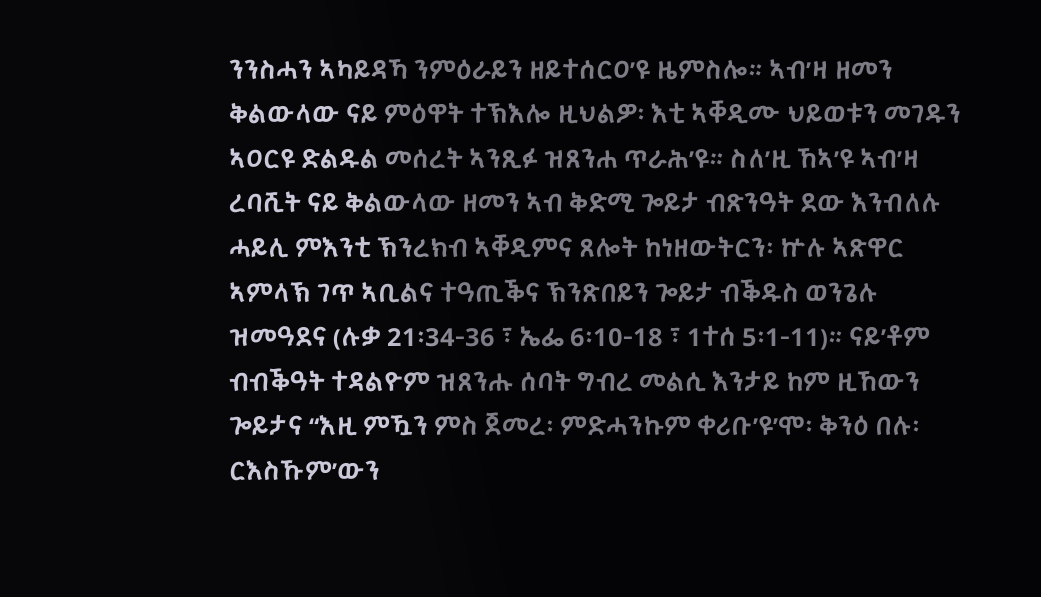ንንስሓን ኣካይዳኻ ንምዕራይን ዘይተሰርዐ’ዩ ዜምስሎ። ኣብ’ዛ ዘመን ቅልውላው ናይ ምዕዋት ተኽእሎ ዚህልዎ፡ እቲ ኣቐዲሙ ህይወቱን መገዱን ኣዐርዩ ድልዱል መሰረት ኣንጺፉ ዝጸንሐ ጥራሕ’ዩ። ስለ’ዚ ኸኣ’ዩ ኣብ’ዛ ረባሺት ናይ ቅልውላው ዘመን ኣብ ቅድሚ ጐይታ ብጽንዓት ደው እንብለሉ ሓይሊ ምእንቲ ኽንረክብ ኣቐዲምና ጸሎት ከነዘውትርን፡ ኵሉ ኣጽዋር ኣምላኽ ገጥ ኣቢልና ተዓጢቕና ኽንጽበይን ጐይታ ብቕዱስ ወንጌሉ ዝመዓደና (ሉቃ 21፡34-36 ፣ ኤፌ 6፡10-18 ፣ 1ተሰ 5፡1-11)። ናይ’ቶም ብብቕዓት ተዳልዮም ዝጸንሑ ሰባት ግብረ መልሲ እንታይ ከም ዚኸውን ጐይታና “እዚ ምዃን ምስ ጀመረ፡ ምድሓንኩም ቀሪቡ’ዩ’ሞ፡ ቅንዕ በሉ፡ ርእስኹም’ውን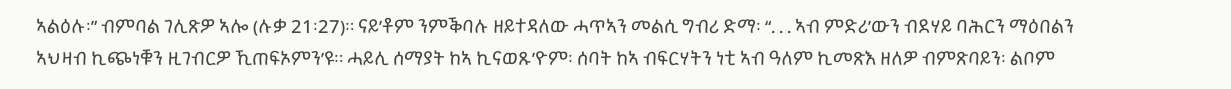ኣልዕሉ፡” ብምባል ገሊጽዎ ኣሎ (ሉቃ 21፡27)። ናይ’ቶም ንምቕባሉ ዘይተዳለው ሓጥኣን መልሲ ግብሪ ድማ፡ “. . . ኣብ ምድሪ’ውን ብደሃይ ባሕርን ማዕበልን ኣህዛብ ኪጭነቑን ዚገብርዎ ኺጠፍኦምን’ዩ። ሓይሊ ሰማያት ከኣ ኪናወጹ’ዮም፡ ሰባት ከኣ ብፍርሃትን ነቲ ኣብ ዓለም ኪመጽእ ዘለዎ ብምጽባይን፡ ልቦም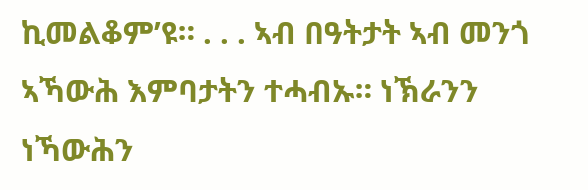ኪመልቆም’ዩ። . . . ኣብ በዓትታት ኣብ መንጎ ኣኻውሕ እምባታትን ተሓብኡ። ነኽራንን ነኻውሕን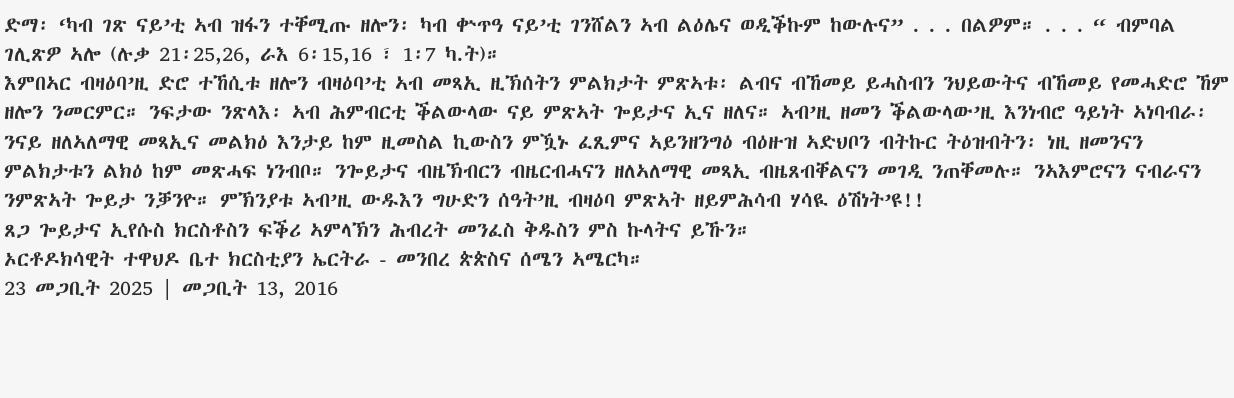ድማ፡ ‘ካብ ገጽ ናይ’ቲ ኣብ ዝፋን ተቐሚጡ ዘሎን፡ ካብ ቍጥዓ ናይ’ቲ ገንሸልን ኣብ ልዕሌና ወዲቕኩም ከውሉና” . . . በልዎም። . . . “ ብምባል ገሊጽዎ ኣሎ (ሉቃ 21፡25,26, ራእ 6፡15,16 ፣ 1፡7 ካ.ት)።
እምበኣር ብዛዕባ’ዚ ድሮ ተኸሲቱ ዘሎን ብዛዕባ’ቲ ኣብ መጻኢ ዚኽሰትን ምልክታት ምጽኣቱ፡ ልብና ብኸመይ ይሓስብን ንህይውትና ብኸመይ የመሓድሮ ኸም ዘሎን ንመርምር። ንፍታው ንጽላእ፡ ኣብ ሕምብርቲ ቕልውላው ናይ ምጽኣት ጐይታና ኢና ዘለና። ኣብ’ዚ ዘመን ቕልውላው’ዚ እንነብሮ ዓይነት ኣነባብራ፡ ንናይ ዘለኣለማዊ መጻኢና መልክዕ እንታይ ከም ዚመስል ኪውስን ምዃኑ ፈጺምና ኣይንዘንግዕ ብዕዙዝ ኣድህቦን ብትኩር ትዕዝብትን፡ ነዚ ዘመንናን ምልክታቱን ልክዕ ከም መጽሓፍ ነንብቦ። ንጐይታና ብዜኽብርን ብዜርብሓናን ዘለኣለማዊ መጻኢ ብዜጸብቐልናን መገዲ ንጠቐመሉ። ንኣእምሮናን ናብራናን ንምጽኣት ጐይታ ንቓንዮ። ምኽንያቱ ኣብ’ዚ ውዱእን ግሁድን ሰዓት’ዚ ብዛዕባ ምጽኣት ዘይምሕሳብ ሃሳዪ ዕሽነት’ዩ!!
ጸጋ ጐይታና ኢየሱስ ክርስቶስን ፍቕሪ ኣምላኽን ሕብረት መንፈስ ቅዱስን ምስ ኩላትና ይኹን።
ኦርቶዶክሳዊት ተዋህዶ ቤተ ክርስቲያን ኤርትራ - መንበረ ጵጵስና ሰሜን ኣሜርካ።
23 መጋቢት 2025 | መጋቢት 13, 2016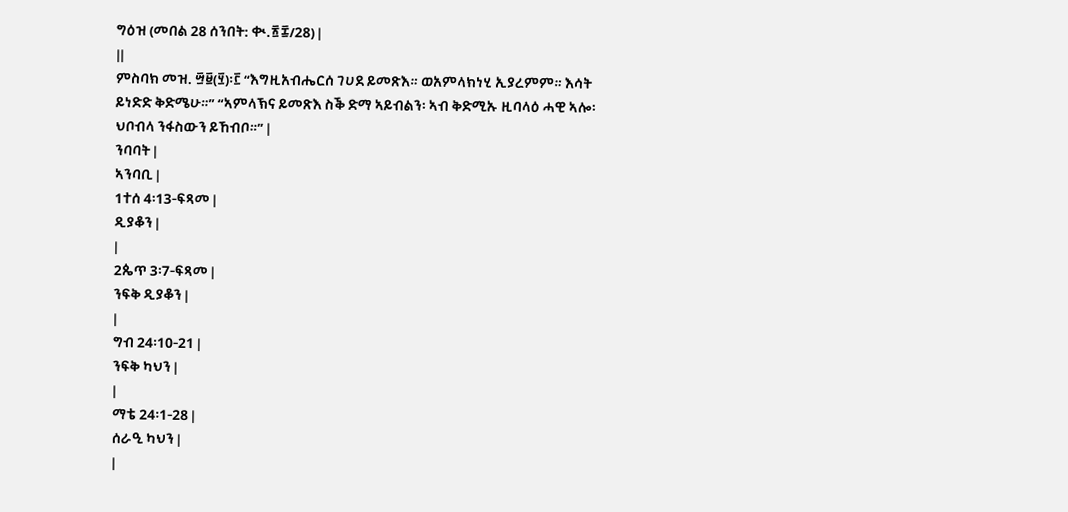ግዕዝ (መበል 28 ሰንበት: ቊ.፳፰/28) |
||
ምስባክ መዝ. ፵፱(፶)፡፫ “እግዚአብሔርሰ ገሀደ ይመጽእ። ወአምላክነሂ ኢያረምም። እሳት ይነድድ ቅድሜሁ።” “ኣምላኽና ይመጽእ ስቕ ድማ ኣይብልን፡ ኣብ ቅድሚኡ ዚባላዕ ሓዊ ኣሎ፡ ህቦብላ ንፋስውን ይኸብቦ።” |
ንባባት |
ኣንባቢ |
1ተሰ 4፡13-ፍጻመ |
ዲያቆን |
|
2ጴጥ 3፡7-ፍጻመ |
ንፍቅ ዲያቆን |
|
ግብ 24፡10-21 |
ንፍቅ ካህን |
|
ማቴ 24፡1-28 |
ሰራዒ ካህን |
|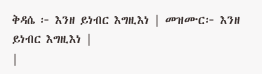ቅዳሴ ፦ እንዘ ይነብር እግዚእነ | መዝሙር፦ እንዘ ይነብር እግዚእነ |
|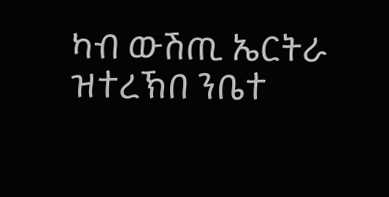ካብ ውሽጢ ኤርትራ ዝተረኽበ ንቤተ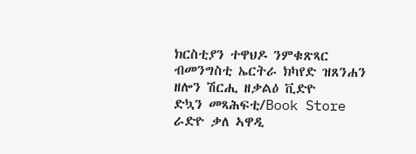ክርስቲያን ተዋህዶ ንምቁጽጻር ብመንግስቲ ኤርትራ ክካየድ ዝጸንሐን ዘሎን ሽርሒ ዘቃልዕ ቪድዮ
ድኳን መጻሕፍቲ/Book Store
ራድዮ ቃለ ኣዋዲ